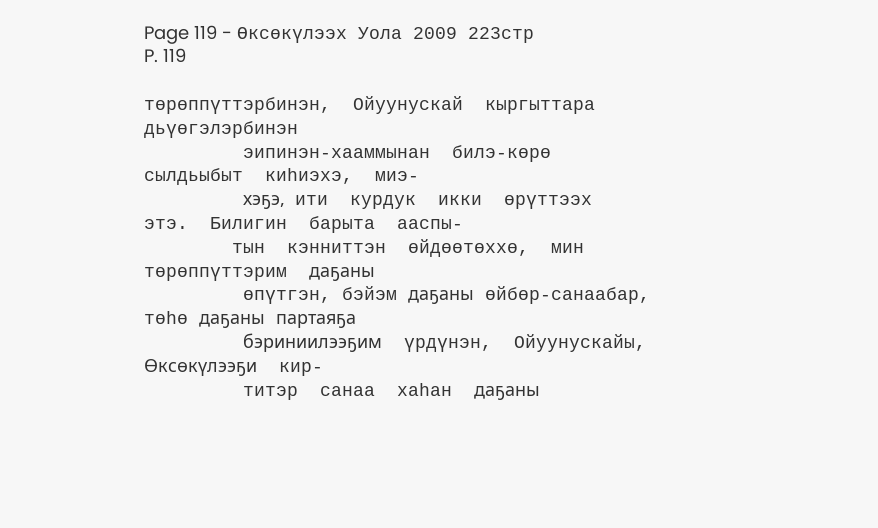Page 119 - Өксөкүлээх Уола 2009 223стр
P. 119

төрөппүттэрбинэн,  Ойуунускай  кыргыттара  дьүөгэлэрбинэн
         эипинэн-хааммынан  билэ-көрө  сылдьыбыт  киһиэхэ,  миэ-
         хэҕэ,  ити  курдук  икки  өрүттээх  этэ.  Билигин  барыта  ааспы-
        тын  кэнниттэн  өйдөөтөххө,  мин  төрөппүттэрим  даҕаны
         өпүтгэн, бэйэм даҕаны өйбөр-санаабар, төһө даҕаны партаяҕа
         бэриниилээҕим  үрдүнэн,  Ойуунускайы,  Өксөкүлээҕи  кир-
         титэр  санаа  хаһан  даҕаны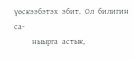үөскээбэтэх  эбит.  Ол  билигин  са-
         ныырга  астык,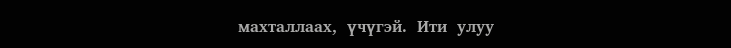махталлаах,  үчүгэй.  Ити  улуу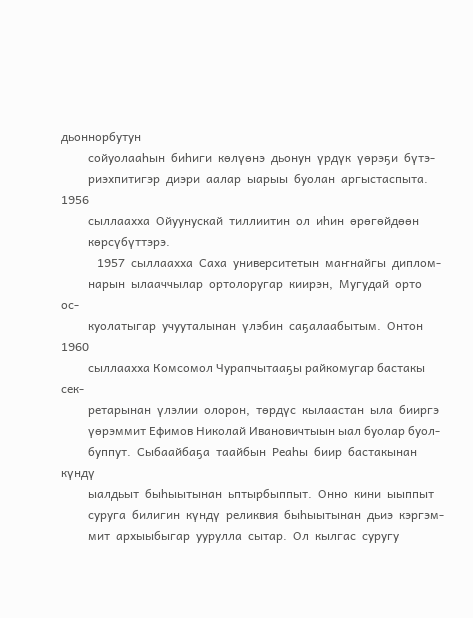дьоннорбутун
         сойуолааһын  биһиги  көлүөнэ  дьонун  үрдүк  үөрэҕи  бүтэ-
         риэхпитигэр  диэри  аалар  ыарыы  буолан  аргыстаспыта.  1956
         сыллаахха  Ойуунускай  тиллиитин  ол  иһин  өрөгөйдөөн
         көрсүбүттэрэ.
            1957  сыллаахха  Саха  университетын  маҥнайгы  диплом-
         нарын  ылааччылар  ортолоругар  киирэн,  Мугудай  орто  ос-
         куолатыгар  учууталынан  үлэбин  саҕалаабытым.  Онтон  1960
         сыллаахха Комсомол Чурапчытааҕы райкомугар бастакы сек-
         ретарынан  үлэлии  олорон,  төрдүс  кылаастан  ыла  бииргэ
         үөрэммит Ефимов Николай Ивановичтыын ыал буолар буол-
         буппут.  Сыбаайбаҕа  таайбын  Реаһы  биир  бастакынан  күндү
         ыалдьыт  быһыытынан  ьптырбыппыт.  Онно  кини  ыыппыт
         суруга  билигин  күндү  реликвия  быһыытынан  дьиэ  кэргэм-
         мит  архыыбыгар  уурулла  сытар.  Ол  кылгас  суругу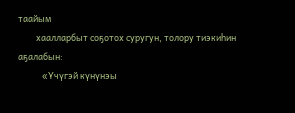таайым
         хаалларбыт соҕотох суругун, толору тиэкиһин аҕалабын:
            «Үчүгэй күнүнэы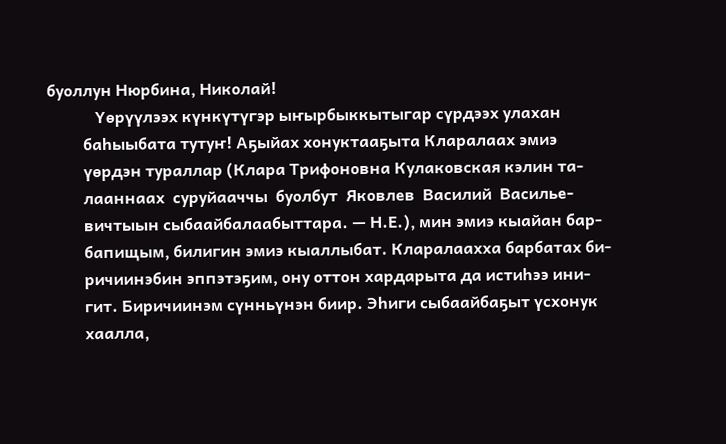буоллун Нюрбина, Николай!
            Үөрүүлээх күнкүтүгэр ыҥырбыккытыгар сүрдээх улахан
         баһыыбата тутуҥ! Аҕыйах хонуктааҕыта Кларалаах эмиэ
         үөрдэн тураллар (Клара Трифоновна Кулаковская кэлин та-
         лааннаах  суруйааччы  буолбут  Яковлев  Василий  Василье-
         вичтыын сыбаайбалаабыттара. — Н.Е.), мин эмиэ кыайан бар-
         бапищым, билигин эмиэ кыаллыбат. Кларалаахха барбатах би-
         ричиинэбин эппэтэҕим, ону оттон хардарыта да истиһээ ини-
         гит. Биричиинэм сүнньүнэн биир. Эһиги сыбаайбаҕыт үсхонук
         хаалла,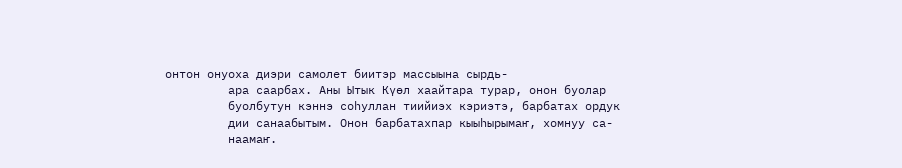онтон онуоха диэри самолет биитэр массыына сырдь-
         ара саарбах. Аны Ытык Күөл хаайтара турар, онон буолар
         буолбутун кэннэ соһуллан тиийиэх кэриэтэ, барбатах ордук
         дии санаабытым. Онон барбатахпар кыыһырымаҥ, хомнуу са-
         наамаҥ.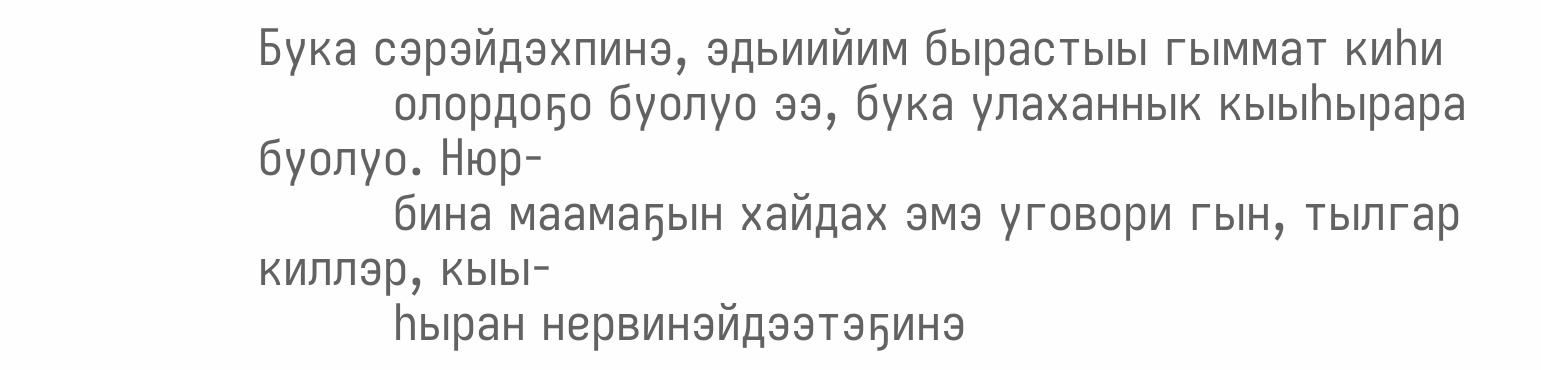Бука сэрэйдэхпинэ, эдьиийим бырастыы гыммат киһи
         олордоҕо буолуо ээ, бука улаханнык кыыһырара буолуо. Нюр-
         бина маамаҕын хайдах эмэ уговори гын, тылгар киллэр, кыы-
         һыран нервинэйдээтэҕинэ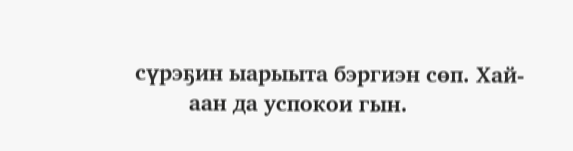сүрэҕин ыарыыта бэргиэн сөп. Хай-
         аан да успокои гын.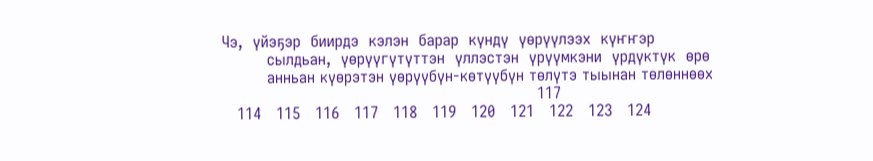Чэ,  үйэҕэр  биирдэ  кэлэн  барар  күндү  үөрүүлээх  күҥҥэр
         сылдьан,  үөрүүгүтүттэн  үллэстэн  үрүүмкэни  үрдүктүк  өрө
         анньан күөрэтэн үөрүүбүн-көтүүбүн төлүтэ тыынан төлөннөөх
                                                               117
   114   115   116   117   118   119   120   121   122   123   124